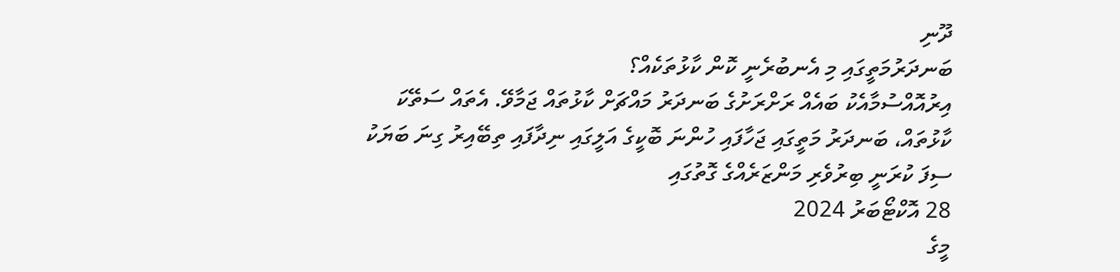ދޫނި
ބަނދަރުމަތީގައި މި އެނބުރެނީ ކޮން ކާޅުތަކެއް؟
އިރުއޮއްސުމާއެކު ބައެއް ރަށްރަށުގެ ބަނދަރު މައްޗަށް ކާޅުތައް ޖަމާވޭ. އެތައް ސަތޭކަ ކާޅުތައް، ބަނދަރު މަތީގައި ޖަހާފައި ހުންނަ ބޮކީގެ އަލީގައި ނިދާފައި ތިބޭއިރު ގިނަ ބަޔަކު ސިފަ ކުރަނީ ބިރުވެރި މަންޒަރެއްގެ ގޮތުގައި
28 އޮކްޓޯބަރު 2024
މީގެ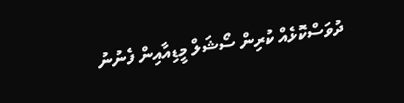ދުވަސްކޮޅެއް ކުރިން ސޯޝަލް މީޑިއާއިން ފެނުނު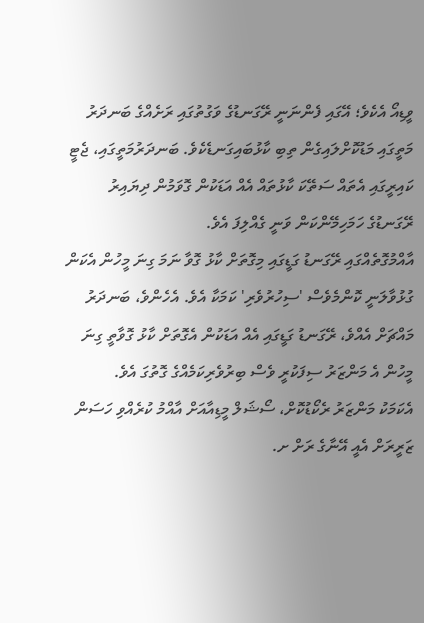ވީޑިއޯ އެކެވެ؛ އޭގައި ފެންނަނީ ރޭގަނޑުގެ ވަގުތުގައި ރަށެއްގެ ބަނދަރު މަތީގައި މަޑުކޮށްލައިގެން ތިބި ކާޅުބައިގަނޑެކެވެ. ބަނދަރުމަތީގައި، ޖެޓީ ކައިރީގައި އެތައް ސަތޭކަ ކާޅުތައް އެއް އަޑަކުން ގޮވަމުން ދިޔައިރު ރޭގަނޑުގެ ހަމަހިމޭންކަން ވަނީ ގެއްލިފަ އެވެ.
އާއްމުގޮތެއްގައި ރޭގަނޑު ގަޑީގައި މިގޮތަށް ކާޅު ގޮވާ ނަމަ ގިނަ މީހުން އެކަން ގުޅުވާލަނީ ކޮންމެވެސް 'ސިހުރުވެރި' ކަމަކާ އެވެ. އެހެންވެ، ބަނދަރު މައްޗަށް އެއްވެ، ރޭގަނޑު ގަޑީގައި އެއް އަޑަކުން އެގޮތަށް ކާޅު ގޮވާތީ ގިނަ މީހުން އެ މަންޒަރު ސިފަކުރީ ވެސް ބިރުވެރިކަމެއްގެ ގޮތުގަ އެވެ.
އެކަމަކު މަންޒަރު ރެކޯޑުކޮށް، ސޯޝަލް މީޑިއާއަށް އާއްމު ކުރެއްވި ހަސަން ޒަރީރަށް އެއީ އޭނާގެ ރަށް ށ.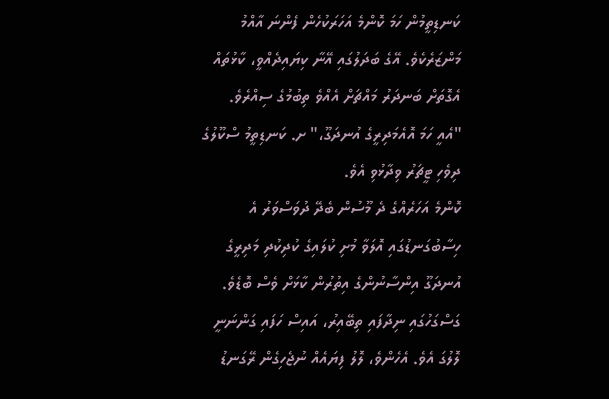ކަނޑިތީމުން ހަމަ ކޮންމެ އަހަރަކުހެން ފެންނަ އާއްމު މަންޒަރެކެވެ. އޭގެ ބަދަލުގައި އޭނާ ކިޔައިދެއްވީ، ކާޅުތައް އެގޮތަށް ބަނދަރު މައްޗަށް އެއްވެ ތިބުމުގެ ސިއްރެވެ.
"އެއީ ހަމަ އޮއެމަދިރީގެ އުނދަގޫ،" ށ. ކަނޑިތީމު ސްކޫލުގެ ދިވެހި ޓީޗަރު ވިދާޅުވި އެވެ.
ކޮންމެ އަހަރެއްގެ ދެ މޫސުން ބެދޭ ދުވަސްވަރު އެ ހިސާބުގަނޑުގައި އޮލަވާ މުށި ކުލައިގެ ކުދިކުދި މަދިރީގެ އުނދަގޫ އިންސާނުންގެ އިތުރުން ކާޅަށް ވެސް ބޮޑެވެ. ގަސްގަހުގައި ނިދާފައި ތިބޭއިރު، އައިސް ހަފައި ގަންނަނީ ލޮލުގަ އެވެ. އެހެންވެ، ލޮލު ފިޔައެއް ނުޖެހިގެން ރޭގަނޑު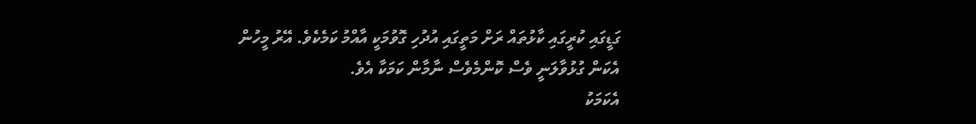ގަޑީގައި ކުރީގައި ކާޅުތައް ރަށް މަތީގައި އުދުހި ގޮވުމަކީ އާއްމު ކަމެކެވެ. އޭރު މީހުން އެކަން ގުޅުވާލަނީ ވެސް ކޮންމެވެސް ނާމާން ކަމަކާ އެވެ.
އެކަމަކު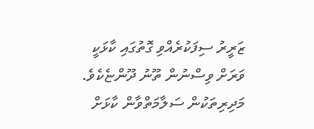ޒަރީރު ސިފަކުރެއްވި ގޮތުގައި ކާޅަކީ ވަރަށް ވިސްނުން ތޫނު ދޫންޏެކެވެ. މަދިރިތަކުން ސަލާމަތްވާން ކާޅަށް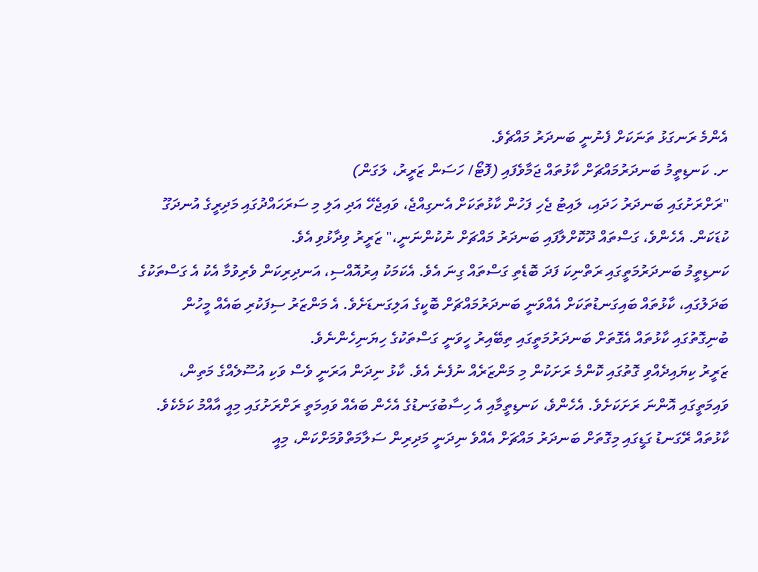އެންމެ ރަނގަޅު ތަނަކަށް ފެނުނީ ބަނދަރު މައްޗެވެ.
ށ. ކަނޑިތީމު ބަނދަރުމައްޗަށް ކާޅުތައް ޖަމާވެފައި (ފޮޓޯ/ ހަސަން ޒަރީރު، ލަގަން)
"ރަށްރަށުގައި ބަނދަރު ހަދައި، ލައިޓު ޖެހި ފަހުން ކާޅުތަކަށް އެނގިއްޖެ، ވައިޖެހޭ އަދި އަލި މި ސަރަހައްދުގައި މަދިރީގެ އުނދަގޫ ކުޑަކަން. އެހެންވެ، ގަސްތައް ދޫކޮށްލާފައި ބަނދަރު މައްޗަށް ނުކުންނަނީ،" ޒަރީރު ވިދާޅުވި އެވެ.
ކަނޑިތީމު ބަނދަރުމަތީގައި ރަތްނިކަ ފަދަ ބޮޑެތި ގަސްތައް ގިނަ އެވެ. އެކަމަކު އިރުއޮއްސި، އަނދިރިކަން ވެރިވުމާ އެކު އެ ގަސްތަކުގެ ބަދަލުގައި، ކާޅުތައް ބައިގަނޑުތަކަށް އެއްވަނީ ބަނދަރުމައްޗަށް ބޮކީގެ އަލިގަނޑަށެވެ. އެ މަންޒަރު ސިފަކުރި ބައެއް މީހުން ބުނިގޮތުގައި ކާޅުތައް އެގޮތަށް ބަނދަރުމަތީގައި ތިބޭއިރު ހީވަނީ ގަސްތަކުގެ ހިޔަނިހެންނެވެ.
ޒަރީރު ކިޔައިދެއްވި ގޮތުގައި ކޮންމެ ރަށަކުން މި މަންޒަރެއް ނުފެނެ އެވެ. ކާޅު ނިދަން އަރަނީ ވެސް ވަކި އުސޫލެއްގެ މަތިން، ވައިމަތީގައި އޮންނަ ރަށަކަށެވެ. އެހެންވެ، ކަނޑިތީމާއި އެ ހިސާބުގަނޑުގެ އެހެން ބައެއް ވައިމަތީ ރަށްރަށުގައި މިއީ އާއްމު ކަމެކެވެ. ކާޅުތައް ރޭގަނޑު ގަޑީގައި މިގޮތަށް ބަނދަރު މައްޗަށް އެއްވެ ނިދަނީ މަދިރިން ސަލާމަތްވުމަށްކަން، މިއީ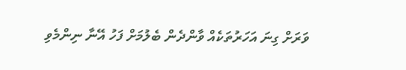ވަރަށް ގިނަ އަހަރުތަކެއް ވާންދެން ބެލުމަށް ފަހު އޭނާ ނިންމެވި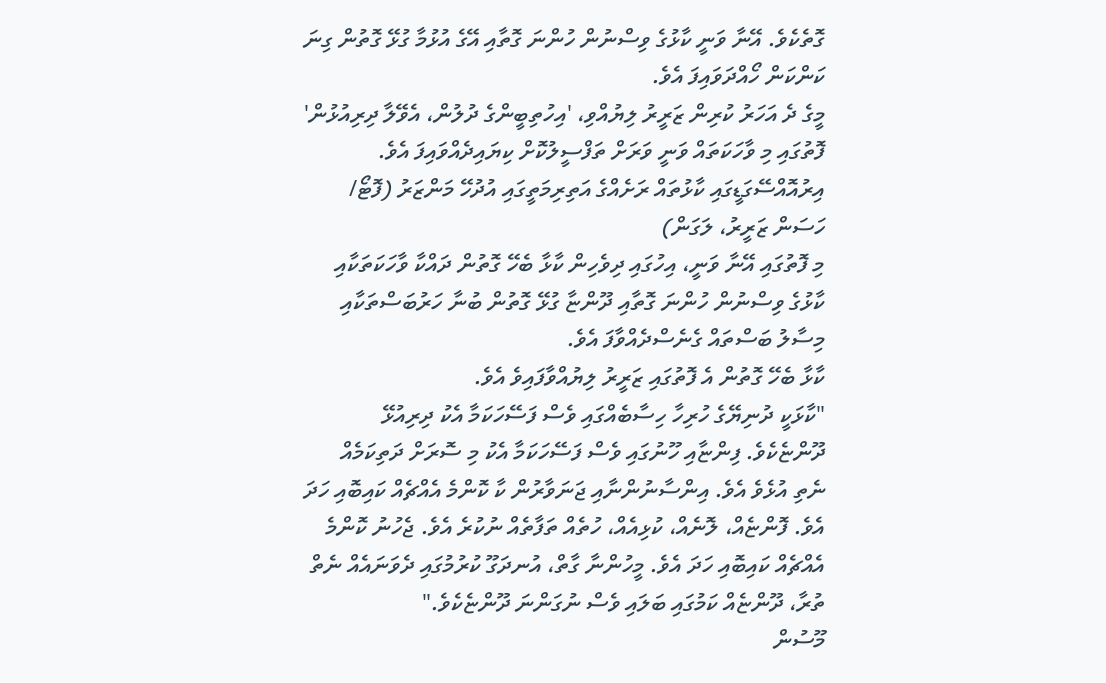ގޮތެކެވެ. އޭނާ ވަނީ ކާޅުގެ ވިސްނުން ހުންނަ ގޮތާއި އޭގެ އުޅުމާ ގުޅޭ ގޮތުން ގިނަ ކަންކަން ހޯއްދަވައިފަ އެވެ.
މީގެ ދެ އަހަރު ކުރިން ޒަރީރު ލިޔުއްވި، 'އިހުތިބީންގެ ދުލުން، އެވޭލާ ދިރިއުޅުން' ފޮތުގައި މި ވާހަކަތައް ވަނީ ވަރަށް ތަފްސީލުކޮށް ކިޔައިދެއްވައިފަ އެވެ.
އިރުއޮއްސޭގަޑީގައި ކާޅުތައް ރަށެއްގެ އަތިރިމަތީގައި އުދުހޭ މަންޒަރު (ފޮޓޯ/ ހަސަން ޒަރީރު، ލަގަން)
މި ފޮތުގައި އޭނާ ވަނީ، އިހުގައި ދިވެހިން ކާޅާ ބެހޭ ގޮތުން ދައްކާ ވާހަކަތަކާއި ކާޅުގެ ވިސްނުން ހުންނަ ގޮތާއި ދޫންޏާ ގުޅޭ ގޮތުން ބުނާ ހަރުބަސްތަކާއި މިސާލު ބަސްތައް ގެނެސްދެއްވާފަ އެވެ.
ކާޅާ ބެހޭ ގޮތުން އެ ފޮތުގައި ޒަރީރު ލިޔުއްވާފައިވެ އެވެ.
"ކާޅަކީ ދުނިޔޭގެ ހުރިހާ ހިސާބެއްގައި ވެސް ފަސޭހަކަމާ އެކު ދިރިއުޅޭ ދޫންޏެކެވެ. ފިންޏާއި ހޫނުގައި ވެސް ފަސޭހަކަމާ އެކު މި ސޮރަށް ދަތިކަމެއް ނެތި އުޅެވެ އެވެ. އިންސާނުންނާއި ޖަނަވާރުން ކާ ކޮންމެ އެއްޗެއް ކައިބޮއި ހަދަ އެވެ. ފޮންޏެއް، ލޮނެއް، ކުޅިއެއް، ހުތެއް ތަފާތެއް ނުކުރެ އެވެ. ޖެހުނު ކޮންމެ އެއްޗެއް ކައިބޮއި ހަދަ އެވެ. މީހުންނާ ގާތް، އުނދަގޫ ކުރުމުގައި ދެވަނައެއް ނެތް ތުރާ، ދޫންޏެއް ކަމުގައި ބަލައި ވެސް ނުގަންނަ ދޫންޏެކެވެ."
މޫސުން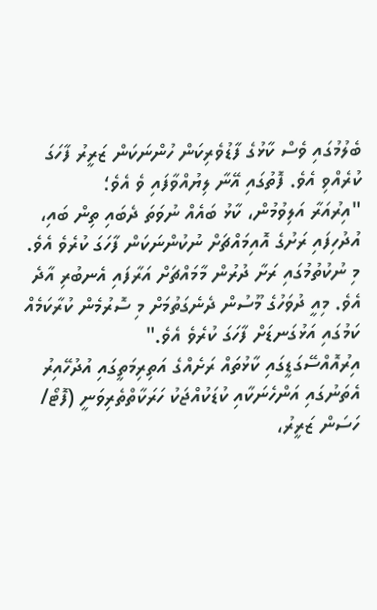ބެލުމުގައި ވެސް ކާޅުގެ ފާޑުވެރިކަން ހުންނަކަން ޒަރީރު ފާހަގަ ކުރެއްވި އެވެ. ފޮތުގައި އޭނާ ލިޔުއްވާފައި ވެ އެވެ؛
"އިރުއަރާ އަލިވުމުން، ކާޅު ބައެއް ނުވަތަ ދެބައި ތިން ބައި، އުދުހިފައި ރަށުގެ އޮއިމައްޗަށް ނުކުންނަކަން ފާހަގަ ކުރެވެ އެވެ. މި ނުކުތުމުގައި ރަށާ ދުރުން މާމައްޗަށް އަރާފައި އެނބުރި އާދެ އެވެ. މިއީ ދުވަހުގެ މޫސުން ދެނެގަތުމަށް މި ސޮރުމެން ކުރާކަމެއް ކަމުގައި އަޅުގަނޑަށް ފާހަގަ ކުރެވެ އެވެ."
އިރުއޮއްސޭގަޑީގައި ކާޅުތައް ރަށެއްގެ އަތިރިމަތީގައި އުދުހޭއިރު އެތަނުގައި އަންހެނަކާއި ކުޑަކުއްޖަކު ހަރަކާތްތެރިވަނީ (ފޮޓޯ/ ހަސަން ޒަރީރު،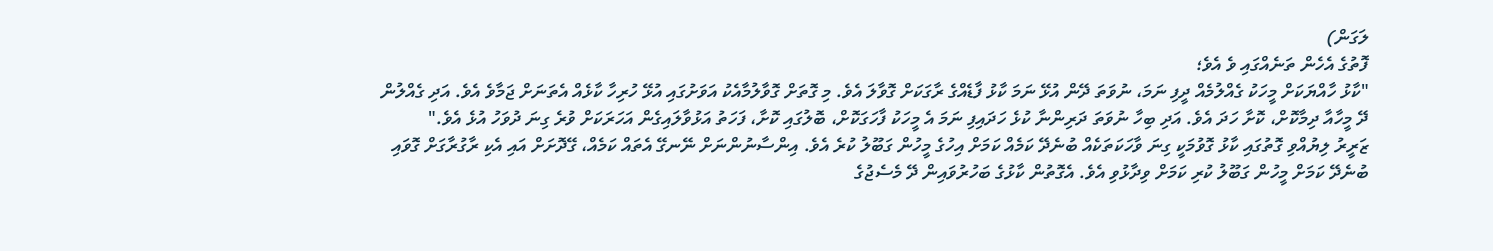ލަގަން)
ފޮތުގެ އެހެން ތަނެއްގައި ވެ އެވެ؛
"ކާޅު ހާއްޔަކަށް މީހަކު ގެއްލުމެއް ދީފި ނަމަ، ނުވަތަ ދޭން އުޅޭ ނަމަ ކާޅު ފާޑެއްގެ ރާގަކަށް ގޮވާލަ އެވެ. މި ގޮތަށް ގޮވާލުމާއެކު އަވަށުގައި އުޅޭ ހުރިހާ ކާޅެއް އެތަނަށް ޖަމާވެ އެވެ. އަދި ގެއްލުން ދޭ މީހާއާ ދިމާކޮށް، ކޮށާ ހަދަ އެވެ. އަދި ބިހާ ނުވަތަ ދަރިންނާ ކުޅެ ހަދައިފި ނަމަ އެ މީހަކު ފާހަގަކޮށް، ބޮލުގައި ކޮށާ، ފަހަތު އަޅުވާލައިގެން އަހަރަކަށް ވުރެ ގިނަ ދުވަހު އުޅެ އެވެ."
ޒަރީރު ލިޔުއްވި ގޮތުގައި ކާޅު ގޮވުމަކީ ގިނަ ވާހަކަތަކެއް ބުނެދޭ ކަމެއް ކަމަށް އިހުގެ މީހުން ގަބޫލު ކުރެ އެވެ. އިންސާނުންނަށް ނޭނގޭ އެތައް ކަމެއް، ގޭދޮށަށް އައި އެކި ރާގުރާގަށް ގޮވައި ބުނެދޭ ކަމަށް މީހުން ގަބޫލު ކުރި ކަމަށް ވިދާޅުވި އެވެ. އެގޮތުން ކާޅުގެ ބަހުރުވައިން ދޭ މެސެޖުގެ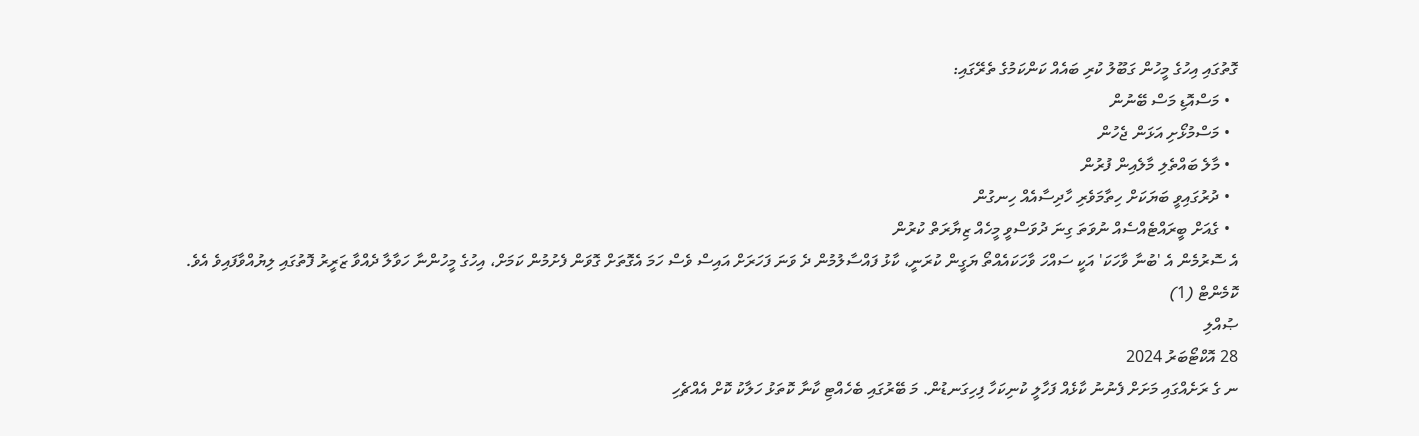ގޮތުގައި އިހުގެ މީހުން ގަބޫލު ކުރި ބައެއް ކަންކަމުގެ ތެރޭގައި:
  • މަސްއޮޑި މަސް ބޭނުން
  • މަސްމުޅޯށި އަޅަން ޖެހުން
  • މާލެ ބައްތެލި މާލެއިން ފުރުން
  • ދުރުގައިވީ ބަޔަކަށް ހިތާމަވެރި ހާދިސާއެއް ހިނގުން
  • ގެއަށް ބީރައްޓެއްސެއް ނުވަތަ ގިނަ ދުވަސްވީ މީހެއް ޒިޔާރަތް ކުރުން
އެ ސޮރުމެން އެ 'ބުނާ ވާހަކަ' އަކީ ސައްހަ ވާހަކައެއްތޯ ޔަގީން ކުރަނީ، ކާޅު ފައްސާލުމުން ދެ ވަނަ ފަހަރަށް އައިސް ވެސް ހަމަ އެގޮތަށް ގޮވަން ފެށުމުން ކަމަށް، އިހުގެ މީހުންނާ ހަވާލާ ދެއްވާ ޒަރީރު ފޮތުގައި ލިޔުއްވާފައިވެ އެވެ.
ކޮމެންޓް (1)
ޞުއްލި
28 އޮކްޓޯބަރު 2024
ނ ގެ ރަށެއްގައި މަށަށް ފެނުނު ކާޅެއް ފަހާލީ ކުނިކަހާ ފިހިގަނޑުން. މަ ބޭރުގައި ބެހެއްޓި ކާނާ ކޮތަޅު ހަލާކު ކޮށް އެއްޗެހި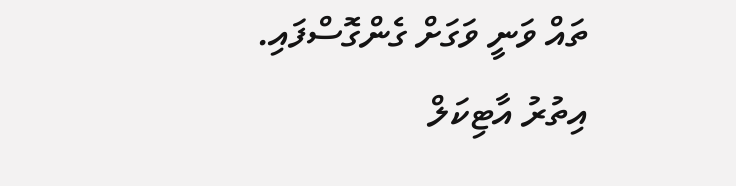ތައް ވަނީ ވަގަށް ގެންގޮސްފައި.
އިތުރު އާޓިކަލް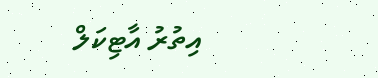އިތުރު އާޓިކަލް